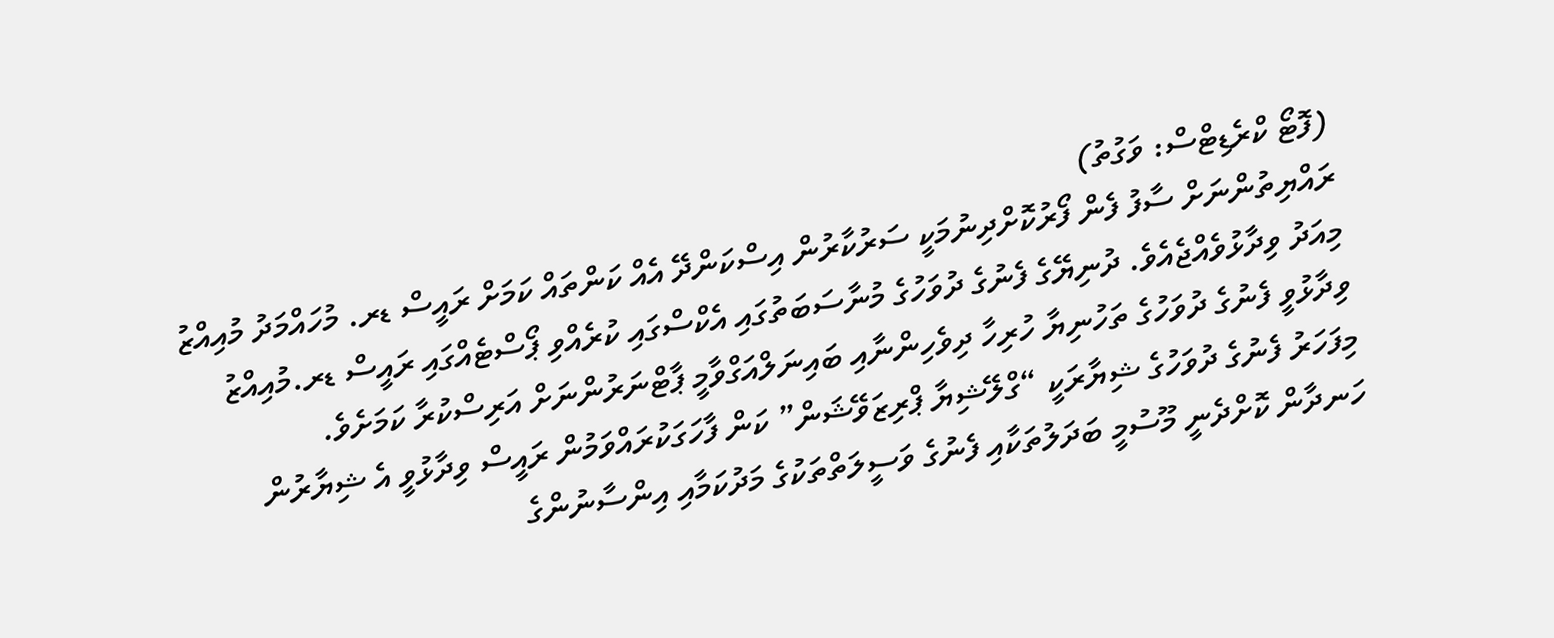(ފޮޓޯ ކްރެޑިޓްސް: ވަގުތު)
ރައްޔިތުންނަށް ސާފު ފެން ފޯރުކޮށްދިނުމަކީ ސަރުކާރުން އިސްކަންދޭ އެއް ކަންތައް ކަމަށް ރައީސް ޑރ. މުހައްމަދު މުއިއްޒު މިއަދު ވިދާޅުވެއްޖެއެވެ. ދުނިޔޭގެ ފެނުގެ ދުވަހުގެ މުނާސަބަތުގައި އެކްސްގައި ކުރެއްވި ޕޯސްޓެއްގައި ރައީސް ޑރ.މުއިއްޒު ވިދާޅުވީ ފެނުގެ ދުވަހުގެ ތަހުނިޔާ ހުރިހާ ދިވެހިންނާއި ބައިނަލްއަގްވާމީ ޕާޓްނަރުންނަށް އަރިސްކުރާ ކަމަށެވެ.
މިފަހަރު ފެނުގެ ދުވަހުގެ ޝިޔާރަކީ “ގްލޭޝިޔާ ޕްރިޒަވޭޝަން” ކަން ފާހަގަކުރައްވަމުން ރައީސް ވިދާޅުވީ އެ ޝިޔާރުން ހަނދާން ކޮށްދެނީ މޫސުމީ ބަދަލުތަކާއި ފެނުގެ ވަސީލަތްތަކުގެ މަދުކަމާއި އިންސާނުންގެ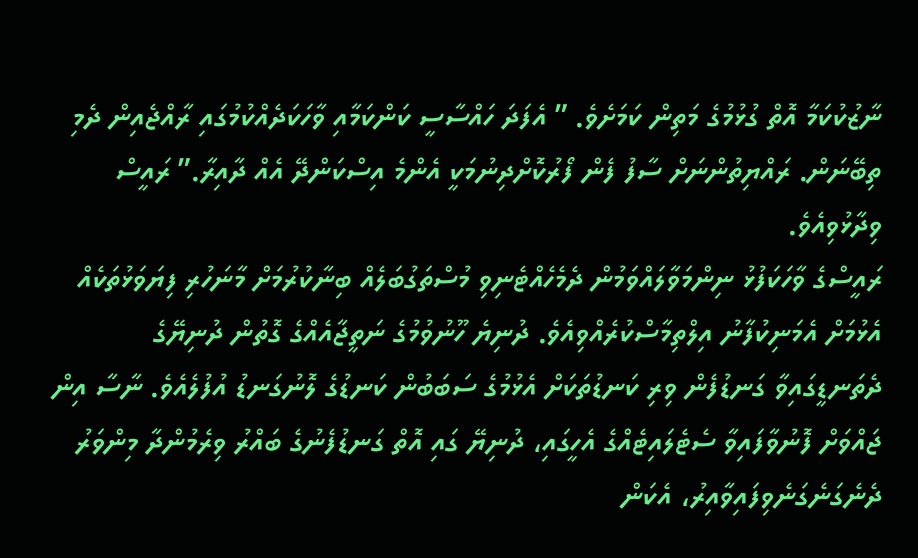ނާޒުކުކަމާ އޮތް ގުޅުމުގެ މަތިން ކަމަށެވެ. ” އެފަދަ ހައްސާސީ ކަންކަމާއި ވާހަކަދެއްކުމުގައި ރާއްޖެއިން ދެމި ތިބޭނަން. ރައްޔިތުންނަށް ސާފު ފެން ފޯރުކޮށްދިނުމަކީ އެންމެ އިސްކަންދޭ އެއް ދާއިރާ.” ރައީސް ވިދާޅުވިއެވެ.
ރައީސްގެ ވާހަކަފުޅު ނިންމަވާލައްވަމުން ދެމެހެއްޓެނިވި މުސްތަގުބަލެއް ބިނާކުރުމަށް މާނަހުރި ފިޔަވަޅުތަކެއް އެޅުމަށް އެމަނިކުފާނު އިލްތިމާސްކުރެއްވިއެވެ. ދުނިޔެ ހޫނުވުމުގެ ނަތީޖާއެއްގެ ގޮތުން ދުނިޔޭގެ ދެތަނޑީގައިވާ ގަނޑުފެން ވިރި ކަނޑުތަކަށް އެޅުމުގެ ސަބަބުން ކަނޑުގެ ލޮނުގަނޑު އުފުލެއެވެ. ނާސާ އިން ޖައްވަށް ފޮނުވާފައިވާ ސެޓެލައިޓެއްގެ އެހީގައި، ދުނިޔޭ ގައި އޮތް ގަނޑުފެނުގެ ބައްރު ވިރެމުންދާ މިންވަރު ދެނެގަނެގަނެވިފައިވާއިރު، އެކަން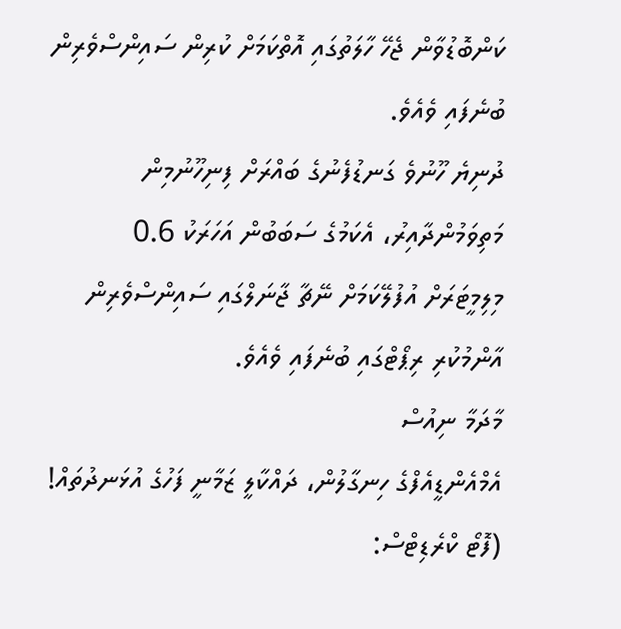ކަންބޮޑުވާން ޖެހޭ ހާލަތުގައި އޮތްކަމަށް ކުރިން ސައިންސްވެރިން ބުނެފައި ވެއެވެ.
ދުނިޔެ ހޫނުވެ ގަނޑުފެނުގެ ބައްރަށް ފިނިހޫނުމިން މަތިވަމުންދާއިރު، އެކަމުގެ ސަބަބުން އަހަރަކު 0.6 މިލިމީޓަރަށް އުފުލޭކަމަށް ނޭޗާ ޖާނަލްގައި ސައިންސްވެރިން އާންމުކުރި ރިޕޯޓްގައި ބުނެފައި ވެއެވެ.
މާދަމާ ނިއުސް
އެމްއެންޑީއެފްގެ ހިނގާލުން، ދައްކާލީ ޒަމާނީ ފަހުގެ އުޅަނދުތައް!
(ފޮޓޯ ކްރެޑިޓްސް: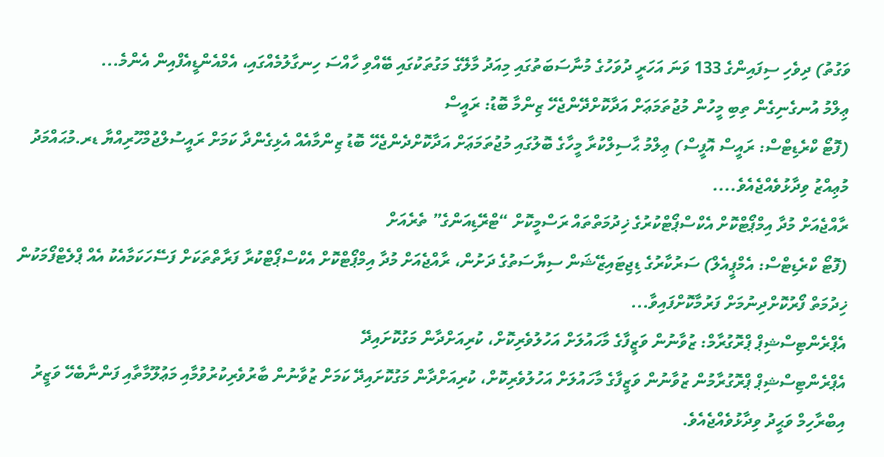ވަގުތު) ދިވެހި ސިފައިންގެ 133 ވަނަ އަހަރީ ދުވަހުގެ މުނާސަބަތުގައި މިއަދު މާލޭގެ މަގުތަކުގައި ބޭއްވި ހާއްސަ ހިނގާލުމެއްގައި، އެމްއެންޑީއެފްއިން އެންމެ...
ޢިލްމު އުނގެނިގެން ތިބި މީހުން މުޖުތަމަޢަށް އަދާކޮށްދޭންޖެހޭ ޒިންމާ ބޮޑު: ރައީސް
(ފޮޓޯ ކްރެޑިޓްސް: ރައީސް އޮފީސް) ޢިލްމު ޙާސިލްކުރާ މީހާގެ ބޮލުގައި މުޖުތަމަޢަށް އަދާކޮށްދެންޖެހޭ ބޮޑު ޒިންމާއެއް އެޅިގެންދާ ކަމަށް ރައީސުލްޖުމްހޫރިއްޔާ ޑރ.މުޙައްމަދު މުޢިއްޒު ވިދާޅުވެއްޖެއެވެ....
ރާއްޖެއަށް މުދާ އިމްޕޯޓްކޮށް އެކްސްޕޯޓްކުރުގެ ޚިދުމަތްތައް ރަސްމީކޮށް “ޓްރޭޑިއަންގެ” ތެރެއަށް
(ފޮޓޯ ކްރެޑިޓްސް: އެމްޕީއެލް) ސަރުކާރުގެ ޑިޖިޓައިޒޭޝަން ސިޔާސަތުގެ ދަށުން، ރާއްޖެއަށް މުދާ އިމްޕޯޓްކޮށް އެކްސްޕޯޓްކުރާ ފަރާތްތަކަށް ފަސޭހަކަމާއެކު އެއް ޕްލެޓްފޯމަކުން ޚިދުމަތް ފޯރުކޮށްދިނުމަށް ފަރުމާކޮށްފައިވާ...
އެޕްރެންޓިސްޝިޕް ޕްރޮގުރާމް: ޒުވާނުން ވަޒީފާގެ މާހައުލަށް އަހުލުވެރިކޮށް، ކުރިއަށްދާން މަގުކޮށައިދޭ
އެޕްރެންޓިސްޝިޕް ޕްރޮގުރާމުން ޒުވާނުން ވަޒީފާގެ މާހައުލަށް އަހުލުވެރިކޮށް، ކުރިއަށްދާން މަގުކޮށައިދޭ ކަމަށް ޒުވާނުން ބާރުވެރިކުރުވުމާއި މަޢުލޫމާތާއި ފަންނާބެހޭ ވަޒީރު އިބްރާހިމް ވަޙީދު ވިދާޅުވެއްޖެއެވެ.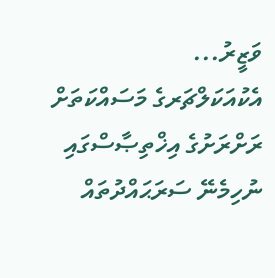ވަޒީރު...
އެކުއަކަލްޗަރގެ މަސައްކަތަށް ރަށްރަށުގެ އިޚްތިޞާސްގައި ނުހިމެނޭ ސަރަޙައްދުތައް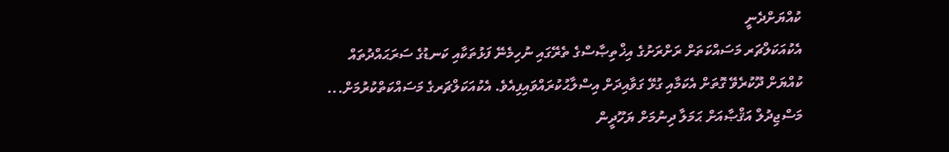ކުއްޔަށްދެނީ
އެކުއަކަލްޗަރ މަސައްކަތަށް ރަށްރަށުގެ އިޚްތިޞާސްގެ ތެރޭގައި ނުހިމެނޭ ފަޅުތަކާއި ކަނޑުގެ ސަރަޙައްދުތައް ކުއްޔަށް ދޫކުރެވޭ ގޮތަށް އެކަމާއި ގުޅޭ ގަވާއިދަށް އިސްލާޙުކުރައްވައިފިއެވެ. އެކުއަކަލްޗަރގެ މަސައްކަތްކުރުމަށް...
މަސްޖިދުލް އަޤްޞާއަށް ޙަމަލާ ދިނުމަށް ޔަހޫދީން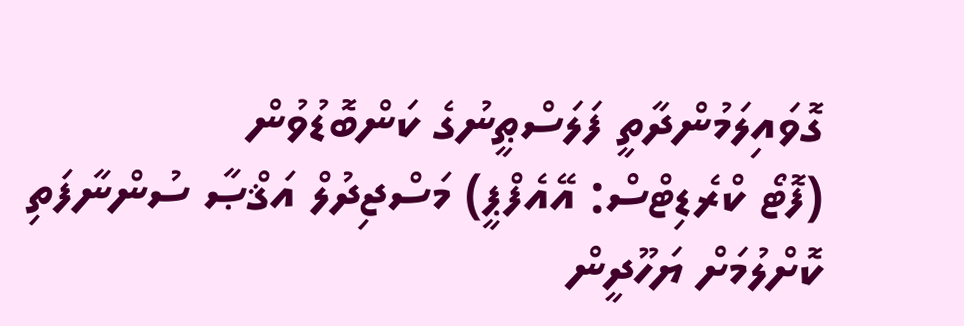ގޮވައިލަމުންދާތީ ފަލަސްޠީނުގެ ކަންބޮޑުވުން
(ފޮޓޯ ކްރެޑިޓްސް: އޭއެފްޕީ) މަސްޖިދުލް އަޤްޞާ ސުންނާފަތި ކޮށްލުމަށް ޔަހޫދީން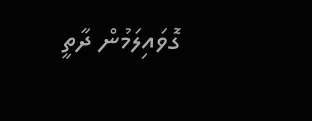ގޮވައިލަމުން ދާތީ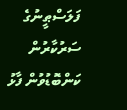ފަލަސްޠީނުގެ ސަރުކާރުން ކަންބޮޑުވުން ފާޅު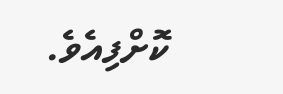ކޮށްފިއެވެ.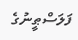ފަލަސްޠީނުގެ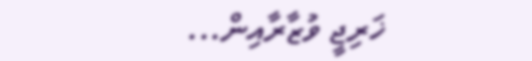ޚަރިޖީ ވުޒާރާއިން...